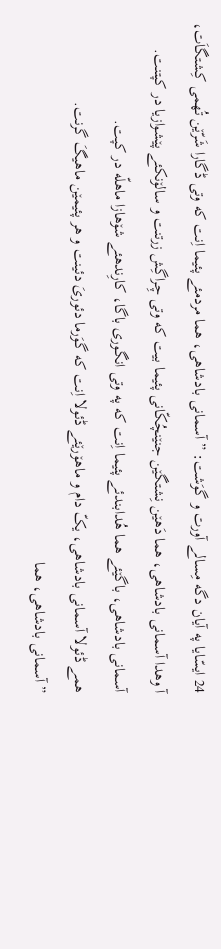24 ایسّایا په آیان دگه مِسالے آورت و گوَشت: ”آسمانی بادشاهی، هما مردمئے پئیما اِنت که وتی ڈگارا شَرّێن تُهمی کِشتگاَت،
آ وهدا آسمانی بادشاهی، هما دَهێن نِشتگێن جنێنچُکّانی پئیما بیت که وتی چِراگِش زرتنت و سالۆنکئے پێشوازیا در کپتنت.
آسمانی بادشاهی، باگێئے هما هُدابندئے پئیما اِنت که په وتی انگوری باگا، کارِندهئے شۆهازا ماهلّه در کپت.
همے ڈئولا آسمانی بادشاهی، یکّ دام و ماهۆرێئے ڈئولا اِنت که گوَرما دئوریَ دئینت و هر پئیمێن ماهیگَ گرنت.
”آسمانی بادشاهی، هما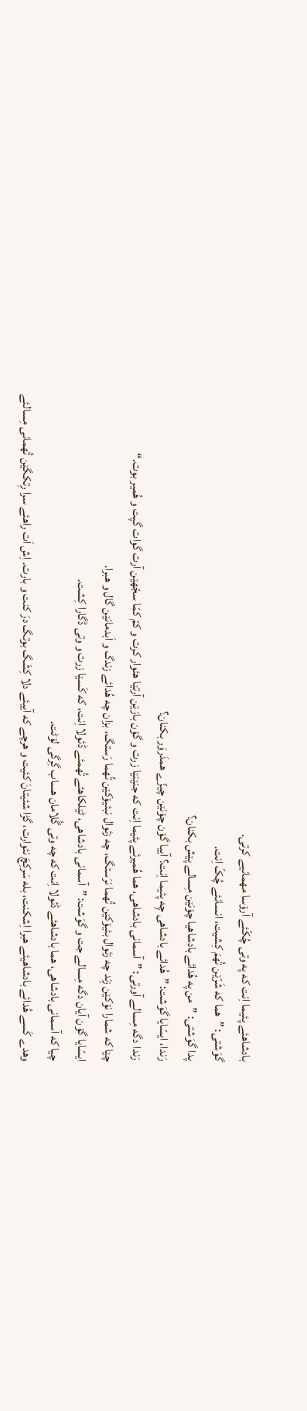بادشاهئے پئیما اِنت که په وتی چُکّئے آرۆسا مهمانیے کرتی.
گوَشتی: ”هما که شَرّێن تُهمَ کِشیت، انسانئے چُکّ اِنت.
پدا گوَشتی: ”من په هُدائے بادشاهیا چۆنێن مِسالے پێش بکنان؟
رَندا، ایسّایا گوَشت: ”هُدائے بادشاهی چِه پئیما اِنت؟ آییا گۆن چۆنێن چیزّے همدَروَر بکنان؟
رَندا دگه مِسالے آورتی: ”آسمانی بادشاهی، هما هُمیرئے پئیما اِنت که جنێنێا زرت و گۆن بازێن آرتێا هئوار کرت و کمّ کمّا سجّهێن آرت گوات گپت و هُمیر بوت.“
چێا که شمارا نۆکێن زِند چه زئوال بئیۆکێن تُهما نرَستگ، چه زئوال نبئیۆکێن تُهما رَستگ، بزان چه هُدائے زندگ و اَبدمانێن گال و هبرا.
ایسّایا گۆن آیان دگه مِسالے جت و گوَشت: ”آسمانی بادشاهی، ٹێلکاهئے تُهمئے ڈئولا اِنت، که کَسێا زرت و وتی ڈگارا کِشت.
چیا که آسمانی بادشاهی، هما بادشاهئے ڈئولا اِنت که چه وتی گُلامان هساب گِرگی لۆٹت.
وهدے کَسے هُدائے بادشاهیئے هبرا اِشکنت، بله سَرکِچَ نئوارت، گڑا شئیتانَ کئیت و هرچے که آییئے دلا کِشَگ بوتگ درَ کنت و بارت. اِش اَت راهئے سرا رِتکگێن تُهمانی مِسالئے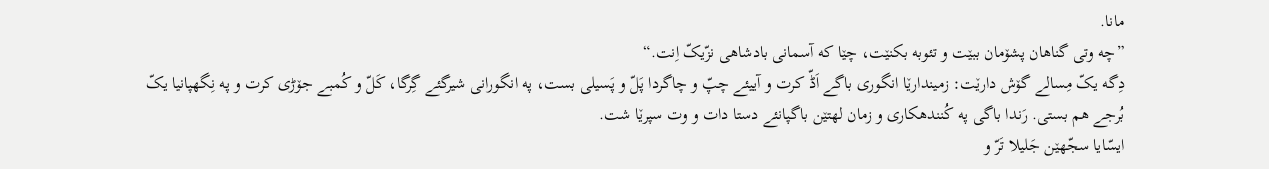مانا.
”چه وتی گناهان پشۆمان ببێت و تئوبه بکنێت، چێا که آسمانی بادشاهی نزّیکّ اِنت.“
دِگه یکّ مِسالے گۆش دارێت: زمیندارێا انگوری باگے اَڈّ کرت و آییئے چپّ و چاگردا پَلّ و پَسیلی بست، په انگورانی شیرگئے گِرگا، کَلّ و کُمبے جۆڑی کرت و په نِگهپانیا یکّ بُرجے هم بستی. رَندا باگی په کُنندهکاری و زمان لهتێن باگپانئے دستا دات و وت سپرێا شت.
ایسّایا سجّهێن جَلیلا تَرّ و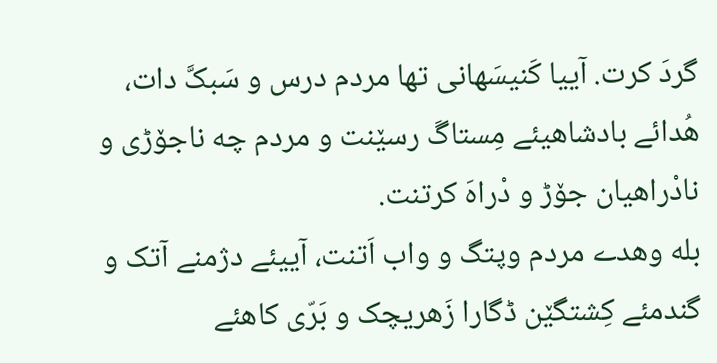گردَ کرت. آییا کَنیسَهانی تها مردم درس و سَبکَّ دات، هُدائے بادشاهیئے مِستاگَ رسێنت و مردم چه ناجۆڑی و نادْراهیان جۆڑ و دْراهَ کرتنت.
بله وهدے مردم وپتگ و واب اَتنت، آییئے دژمنے آتک و گندمئے کِشتگێن ڈگارا زَهریچک و بَرّی کاهئے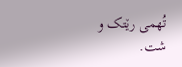تُهمی رێتک و شت.